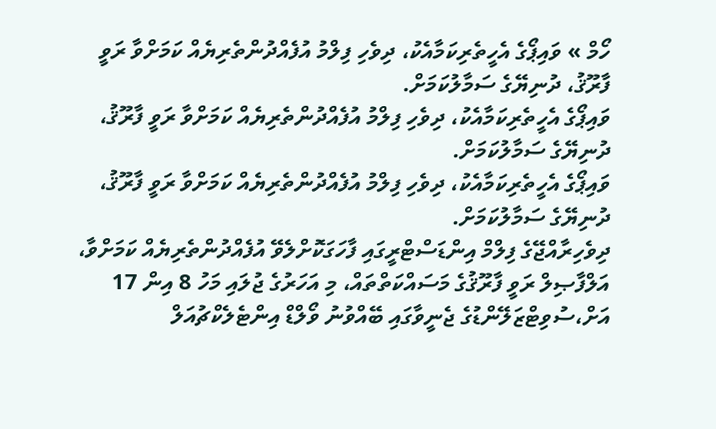ހޯމް » ވައިޕޯގެ އެހީތެރިކަމާއެކު، ދިވެހި ފިލްމު އުފެއްދުންތެރިޔެއް ކަމަށްވާ ރަވީ ފާރޫޤު، ދުނިޔޭގެ ސަމާލުކަމަށް.
ވައިޕޯގެ އެހީތެރިކަމާއެކު، ދިވެހި ފިލްމު އުފެއްދުންތެރިޔެއް ކަމަށްވާ ރަވީ ފާރޫޤު، ދުނިޔޭގެ ސަމާލުކަމަށް.
ވައިޕޯގެ އެހީތެރިކަމާއެކު، ދިވެހި ފިލްމު އުފެއްދުންތެރިޔެއް ކަމަށްވާ ރަވީ ފާރޫޤު، ދުނިޔޭގެ ސަމާލުކަމަށް.
ދިވެހިރާއްޖޭގެ ފިލްމް އިންޑަސްޓްރީގައި ފާހަގަކޮށްލެވޭ އުފެއްދުންތެރިޔެއް ކަމަށްވާ، އަލްފާޞިލް ރަވީ ފާރޫޤުގެ މަސައްކަތްތައް، މި އަހަރުގެ ޖުލައި މަހު 8 އިން 17 އަށް،ސުވިޓްޒަލޭންޑުގެ ޖެނީވާގައި ބޭއްވުނު ވޯލްޑް އިންޓެލެކްޗުއަލް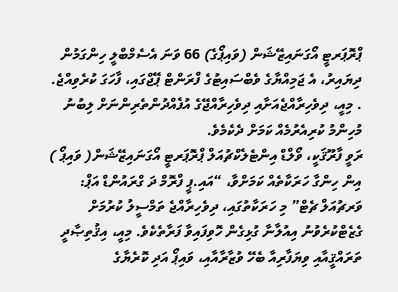ޕްރޮޕަރޓީ އޯގަނައިޒޭޝަން (ވައިޕޯގެ) 66 ވަނަ އެސެމްބްލީ ހިންގަމުން ދިޔައިރު، އެ ޖަމިއްޔާގެ ވެބްސައިޓުގެ ފްރަންޓް ޕޭޖްގައި، ފާހަގަ ކުރެވިއްޖެ.
. މިއީ، ދިވެހިރާއްޖެއަށާއި ދިވެހިރާއްޖޭގެ އުފެއްދުންތެރިންނަށް ލިބުނު މުހިންމު ކުރިއެރުމެއް ކަމަށް ދެކެމެވެ.
ރަވީ ފާރޫޤަކީ، ވޯލްޑް އިންޓެލެކްޗުއަލް ޕްރޮޕަރޓީ އޯގަނައިޒޭޝަން( ވައިޕޯ ) އިން ހިންގާ ހަރަކާތެއް ކަމަށްވާ، “އައި.ޕީ ފްރޮމް ދަ ގްރައުންޑް އަޕް: ވަރޗުއަލް ޗެޓް” މި ހަރަކާތުގައި، ދިވެހިރާއްޖެ ތަމްސީލު ކުރުމަށް ގެޒެޓްކުރެވުނު އިއުލާނާ ގުޅިގެން ހޮވިފައިވާ ފަރާތެކެވެ. މިއީ، އިޤުތިޞާދީ ތަރައްޤީއާއި ވިޔަފާރިއާ ބެހޭ ވުޒާރާއާއި، ވައިޕޯ އަދި ކޮރެޔާގެ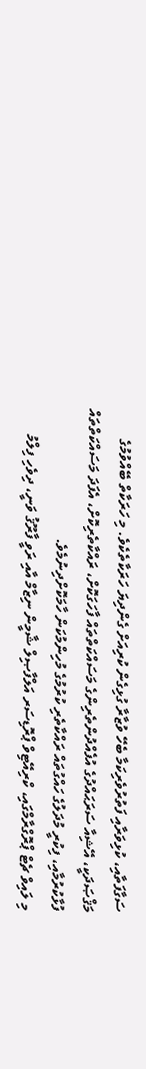ސަގާފަތާއި، ކުޅިވަރާއި ފަތުރުވެރިކަމާ ބެހޭ ވުޒާރާ ގުޅިގެން ކުރިއަށް ގެންދިޔަ ހަރަކާތެކެވެ. މި ހަރަކާތް ބޭއްވުމުގެ މަޤްޞަދަކީ، އޭޝިއާ ސަރަޙައްދުގެ އުފެއްދުންތެރިންގެ މަސައްކަތްތައް ފާހަގަކޮށް، ރައްކާތެރިކޮށް، އެފަދަ މަސައްކަތްތައް ފުޅާކުރުމާއި، ފިކުރީ މުދަލުގެ ހައްގުތައް ރައްކާތެރި ކުރުމުގެ މުހިންމުކަން ހާމަކޮށްދިނުމެވެ.
މި ލައިވް ޗެޓް ޕްރޮގްރާމްގައި، ކްރިއޭޓިވް ޕްރޮޑިސަރ އަލްފާޞިލް ޝާމީން ނިޒާމް އާއި ރަވީ ފާރޫޤު ވަނީ، ދިވެހި ފިލްމު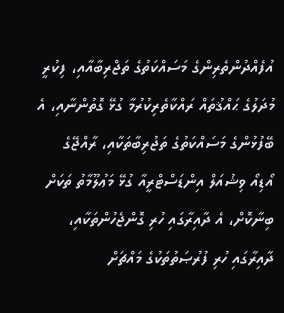އުފެއްދުންތެރިންގެ މަސައްކަތުގެ ތަޖްރިބާއާއި، ފިކުރީ މުދަލުގެ ޙައްޤުތައް ރައްކާތެރިކުރުމާ ގުޅޭ ގޮތުންނާއި، އެ ބޭފުޅުންގެ މަސައްކަތުގެ ތަޖުރިބާތަކާއި، ރާއްޖޭގެ އޯޑިއޯ ވިޝުއަލް އިންޑަސްޓްރީއާ ގުޅޭ މަޢުލޫމާތު ތަކަށް ބިނާކޮށް، އެ ދާއިރާގައި ހުރި ގޮންޖެހުންތަކާއި، ދާއިރާގައި ހުރި ފުރުޞަތުތަކުގެ މައްޗަށް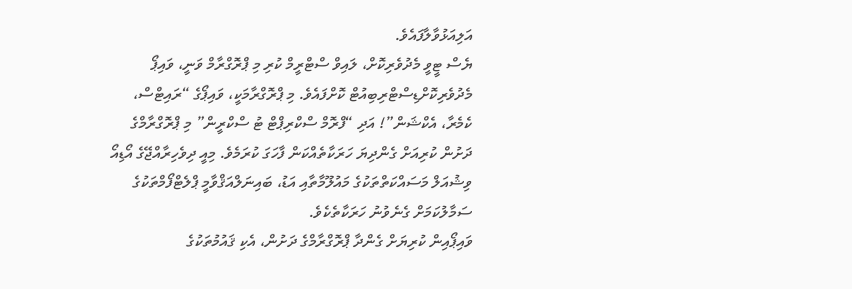އަލިއަޅުވާލާފައެވެ.
ޔެސް ޓީވީ މެދުވެރިކޮށް، ލައިވް ސްޓްރީމް ކުރި މި ޕްރޮގްރާމް ވަނީ، ވައިޕޯ މެދުވެރިކޮށްޑިސްޓްރިބިއުޓް ކޮށްފައެވެ. މި ޕްރޮގްރާމަކީ، ވައިޕޯގެ “ރައިޓްސް، ކެމެރާ، އެކްޝަން”! އަދި “ފްރޮމް ސްކްރިޕްޓް ޓު ސްކްރީން” މި ޕްރޮގްރާމްގެ ދަށުން ކުރިއަށް ގެންދިޔަ ހަރަކާތެއްކަން ފާހަގަ ކުރަމެވެ. މިއީ ދިވެހިރާއްޖޭގެ އޯޑިއޯ ވިޝުއަލް މަސައްކަތްތަކުގެ މައުލޫމާތާއި އަޑު، ބައިނަލްއަޤްވާމީ ޕްލެޓްފޯމްތަކުގެ ސަމާލުކަމަށް ގެނެވުނު ހަރަކާތެކެވެ.
ވައިޕޯއިން ކުރިޔަށް ގެންދާ ޕްރޮގްރާމްގެ ދަށުން، އެކި ޤައުމުތަކުގެ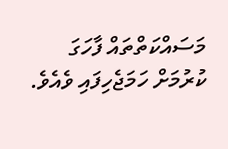މަސައްކަތްތައް ފާހަގަ ކުރުމަށް ހަމަޖެހިފައި ވެއެވެ.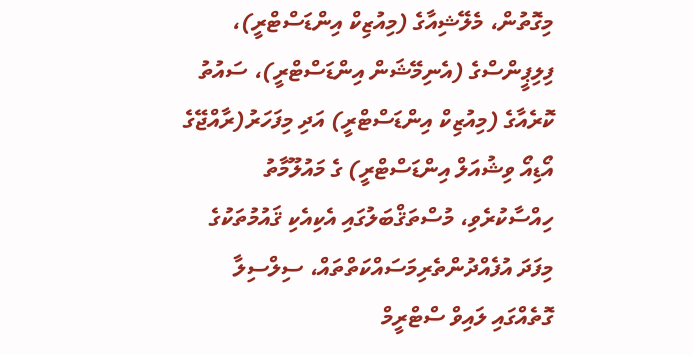މިގޮތުން، މެލޭޝިއާގެ (މިއުޒިކް އިންޑަސްޓްރީ)، ފިލިޕީންސްގެ (އެނިމޭޝަން އިންޑަސްޓްރީ)، ސައުތު ކޮރެއާގެ (މިއުޒިކް އިންޑަސްޓްރީ) އަދި މިފަހަރު(ރާއްޖޭގެ އޯޑިއޯ ވިޝުއަލް އިންޑަސްޓްރީ) ގެ މައުލޫމާތު ހިއްސާކުރެވި، މުސްތަޤްބަލުގައި އެކިއެކި ޤައުމުތަކުގެ މިފަދަ އުފެއްދުންތެރިމަސައްކަތްތައް، ސިލްސިލާ ގޮތެއްގައި ލައިވް ސްޓްރީމް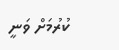ކުރުމަށް ވަނީ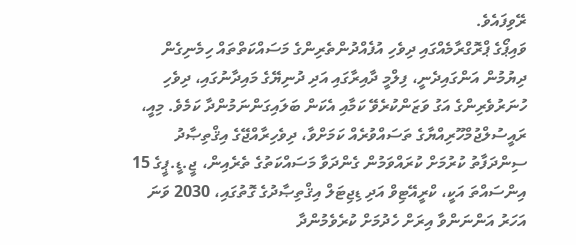ރޭވިފައެވެ.
ވައިޕޯގެ ޕްރޮގްރާމެއްގައި ދިވެހި އުފެއްދުންތެރިންގެ މަސައްކަތްތައް ހިމެނިގެން ދިޔުމުން އަންގައިދެނީ، ފިލްމީ ދާއިރާގައި އަދި ދުނިޔޭގެ މައިދާނުގައި، ދިވެހި ހުނަރުވެރިންގެ އަގު ވަޒަންކުރެވޭ ކަމާއި އެކަން ބަލައިގަންނަމުންދާ ކަމެވެ. މިއީ، ރައީސުލްޖުމްހޫރިއްޔާގެ ތަސައްވުރެއް ކަމަށްވާ، ދިވެހިރާއްޖޭގެ އިޤްތިޞާދު ސިންދަފާތު ކުރުމަށް ކުރައްވަމުން ގެންދަވާ މަސައްކަތުގެ ތެރެއިން، ޖީ.ޑީ.ޕީގެ 15 އިންސައްތަ އަކީ، ކްރީއޭޓިވް އަދި ޑިޖިޓަލް އިޤްތިޞާދުގެ ގޮތުގައި، 2030 ވަނަ އަހަރު އަންނަންވާ އިރަށް ހެދުމަށް ކުރެވެމުންދާ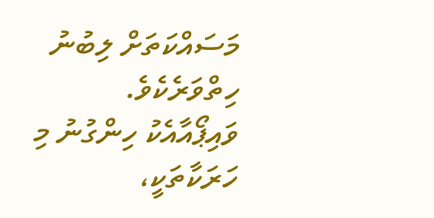މަސައްކަތަށް ލިބުނު ހިތްވަރެކެވެ.
ވައިޕޯއާއެކު ހިންގުނު މި ހަރަކާތަކީ،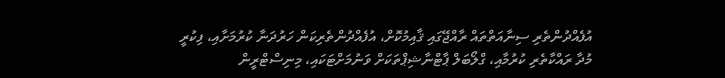އުފެއްދުންތެރި ސިނާއަތްތައް ރާއްޖޭގައި ޤާއިމުކޮށް، އުފެއްދުންތެރިކަން ހަރުދަނާ ކުރުމަށާއި، ފިކުރީ މުދާ ރައްކާތެރި ކުރުމާއި، ގްލޯބަލް ޕާޓްނާޝިޕްތަކަށް ވަނުމަށްޓަކައި، މިނިސްޓްރީން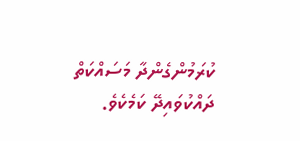ކުރަމުންގެންދާ މަސައްކަތް ދައްކުވައިދޭ ކަމެކެވެ.